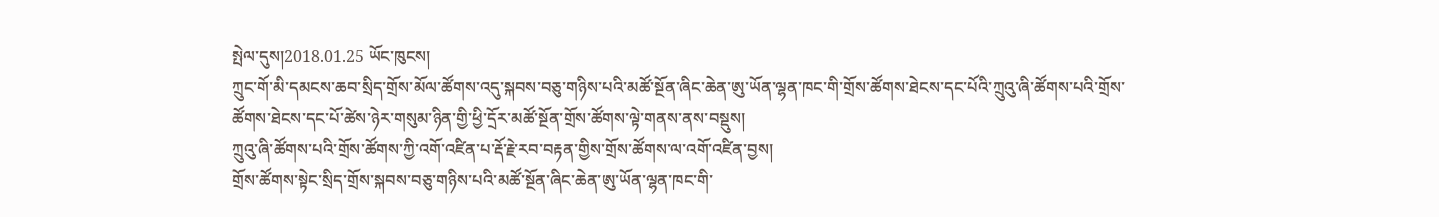སྤེལ་དུས།2018.01.25 ཡོང་ཁུངས།
ཀྲུང་གོ་མི་དམངས་ཆབ་སྲིད་གྲོས་མོལ་ཚོགས་འདུ་སྐབས་བཅུ་གཉིས་པའི་མཚོ་སྔོན་ཞིང་ཆེན་ཨུ་ཡོན་ལྷན་ཁང་གི་གྲོས་ཚོགས་ཐེངས་དང་པོའི་ཀྲུའུ་ཞི་ཚོགས་པའི་གྲོས་ཚོགས་ཐེངས་དང་པོ་ཚེས་ཉེར་གསུམ་ཉིན་གྱི་ཕྱི་དྲོར་མཚོ་སྔོན་གྲོས་ཚོགས་ལྟེ་གནས་ནས་བསྡུས།
ཀྲུའུ་ཞི་ཚོགས་པའི་གྲོས་ཚོགས་ཀྱི་འགོ་འཛིན་པ་རྡོ་རྗེ་རབ་བརྟན་གྱིས་གྲོས་ཚོགས་ལ་འགོ་འཛིན་བྱས།
གྲོས་ཚོགས་སྟེང་སྲིད་གྲོས་སྐབས་བཅུ་གཉིས་པའི་མཚོ་སྔོན་ཞིང་ཆེན་ཨུ་ཡོན་ལྷན་ཁང་གི་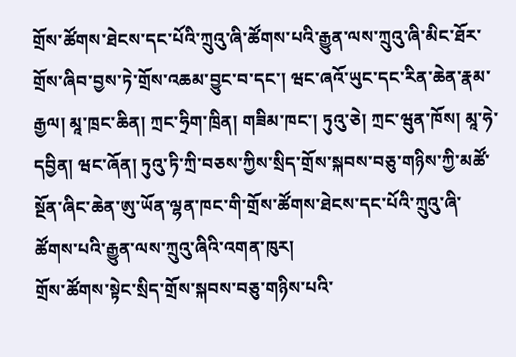གྲོས་ཚོགས་ཐེངས་དང་པོའི་ཀྲུའུ་ཞི་ཚོགས་པའི་རྒྱུན་ལས་ཀྲུའུ་ཞི་མིང་ཐོར་གྲོས་ཞིབ་བྱས་ཏེ་གྲོས་འཆམ་བྱུང་བ་དང་། ཝང་ཞའོ་ཡུང་དང་རིན་ཆེན་རྣམ་རྒྱལ། མཱ་ཁྲང་ཆིན། ཀྲང་ཧྲིག་ཁྲིན། གཟིམ་ཁང་། ཏུའུ་ཅེ། ཀྲང་ཝུན་ཁོས། མཱ་ཧེ་དབྱིན། ཝང་ཞོན། ཏུའུ་ཏི་ཀྲི་བཅས་ཀྱིས་སྲིད་གྲོས་སྐབས་བཅུ་གཉིས་ཀྱི་མཚོ་སྔོན་ཞིང་ཆེན་ཨུ་ཡོན་ལྷན་ཁང་གི་གྲོས་ཚོགས་ཐེངས་དང་པོའི་ཀྲུའུ་ཞི་ཚོགས་པའི་རྒྱུན་ལས་ཀྲུའུ་ཞིའི་འགན་ཁུར།
གྲོས་ཚོགས་སྟེང་སྲིད་གྲོས་སྐབས་བཅུ་གཉིས་པའི་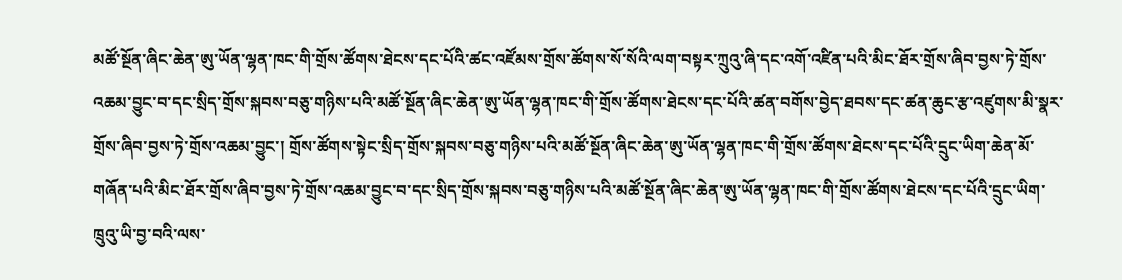མཚོ་སྔོན་ཞིང་ཆེན་ཨུ་ཡོན་ལྷན་ཁང་གི་གྲོས་ཚོགས་ཐེངས་དང་པོའི་ཚང་འཛོམས་གྲོས་ཚོགས་སོ་སོའི་ལག་བསྟར་ཀྲུའུ་ཞི་དང་འགོ་འཛིན་པའི་མིང་ཐོར་གྲོས་ཞིབ་བྱས་ཏེ་གྲོས་འཆམ་བྱུང་བ་དང་སྲིད་གྲོས་སྐབས་བཅུ་གཉིས་པའི་མཚོ་སྔོན་ཞིང་ཆེན་ཨུ་ཡོན་ལྷན་ཁང་གི་གྲོས་ཚོགས་ཐེངས་དང་པོའི་ཚན་བགོས་བྱེད་ཐབས་དང་ཚན་ཆུང་རྩ་འཛུགས་མི་སྣར་གྲོས་ཞིབ་བྱས་ཏེ་གྲོས་འཆམ་བྱུང་། གྲོས་ཚོགས་སྟེང་སྲིད་གྲོས་སྐབས་བཅུ་གཉིས་པའི་མཚོ་སྔོན་ཞིང་ཆེན་ཨུ་ཡོན་ལྷན་ཁང་གི་གྲོས་ཚོགས་ཐེངས་དང་པོའི་དྲུང་ཡིག་ཆེན་མོ་གཞོན་པའི་མིང་ཐོར་གྲོས་ཞིབ་བྱས་ཏེ་གྲོས་འཆམ་བྱུང་བ་དང་སྲིད་གྲོས་སྐབས་བཅུ་གཉིས་པའི་མཚོ་སྔོན་ཞིང་ཆེན་ཨུ་ཡོན་ལྷན་ཁང་གི་གྲོས་ཚོགས་ཐེངས་དང་པོའི་དྲུང་ཡིག་ཁྲུའུ་ཡི་བྱ་བའི་ལས་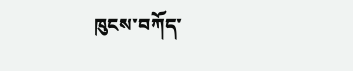ཁུངས་བཀོད་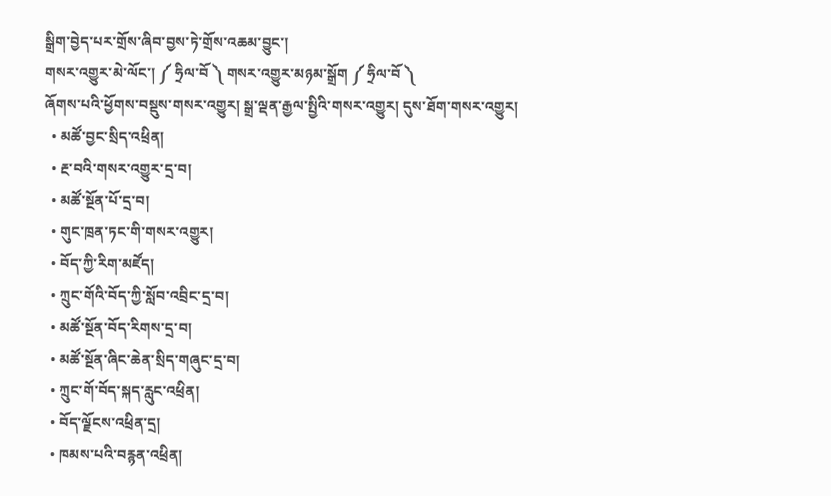སྒྲིག་བྱེད་པར་གྲོས་ཞིབ་བྱས་ཏེ་གྲོས་འཆམ་བྱུང་།
གསར་འགྱུར་མེ་ལོང་། ༼ ཧྲིལ་བོ ༽ གསར་འགྱུར་མཉམ་སྒྲོག ༼ ཧྲིལ་བོ ༽
ཞོགས་པའི་ཕྱོགས་བསྡུས་གསར་འགྱུར། སྒྲ་ལྡན་རྒྱལ་སྤྱིའི་གསར་འགྱུར། དུས་ཐོག་གསར་འགྱུར།
  • མཚོ་བྱང་སྲིད་འཕྲིན།
  • རྔ་བའི་གསར་འགྱུར་དྲ་བ།
  • མཚོ་སྔོན་པོ་དྲ་བ།
  • གུང་ཁྲན་ཏང་གི་གསར་འགྱུར།
  • བོད་ཀྱི་རིག་མཛོད།
  • ཀྲུང་གོའི་བོད་ཀྱི་སློབ་འབྲིང་དྲ་བ།
  • མཚོ་སྔོན་བོད་རིགས་དྲ་བ།
  • མཚོ་སྔོན་ཞིང་ཆེན་སྲིད་གཞུང་དྲ་བ།
  • ཀྲུང་གོ་བོད་སྐད་རླུང་འཕྲིན།
  • བོད་ལྗོངས་འཕྲིན་དྲ།
  • ཁམས་པའི་བརྙན་འཕྲིན།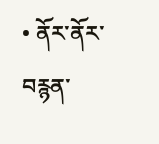• ནོར་ནོར་བརྙན་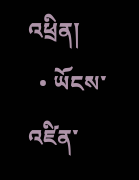འཕྲིན།
  • ཡོངས་འཛིན་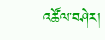འཚོལ་བཤེར།